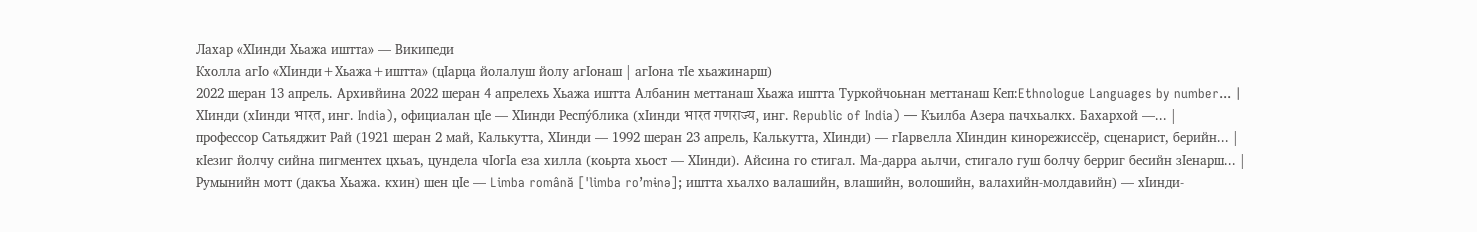Лахар «Хӏинди Хьажа иштта» — Википеди
Кхолла агӀо «Хӏинди+Хьажа+иштта» (цӀарца йолалуш йолу агӀонаш | агӀона тӀе хьажинарш)
2022 шеран 13 апрель. Архивйина 2022 шеран 4 апрелехь Хьажа иштта Албанин меттанаш Хьажа иштта Туркойчоьнан меттанаш Кеп:Ethnologue Languages by number... |
ХӀинди (хӀинди भारत, инг. India), официалан цӀе — ХӀинди Респу́блика (хӀинди भारत गणराज्य, инг. Republic of India) — Къилба Азера пачхьалкх. Бахархой —... |
профессор Сатьяджит Рай (1921 шеран 2 май, Калькутта, ХӀинди — 1992 шеран 23 апрель, Калькутта, ХӀинди) — гӀарвелла ХӀиндин кинорежиссёр, сценарист, берийн... |
кӀезиг йолчу сийна пигментех цхьаъ, цундела чӀогӀа еза хилла (коьрта хьост — ХӀинди). Айсина го стигал. Ма-дарра аьлчи, стигало гуш болчу берриг бесийн зӀенарш... |
Румынийн мотт (дакъа Хьажа. кхин) шен цӀе — Limba română ['limba ro’mɨnə]; иштта хьалхо валашийн, влашийн, волошийн, валахийн-молдавийн) — хӀинди-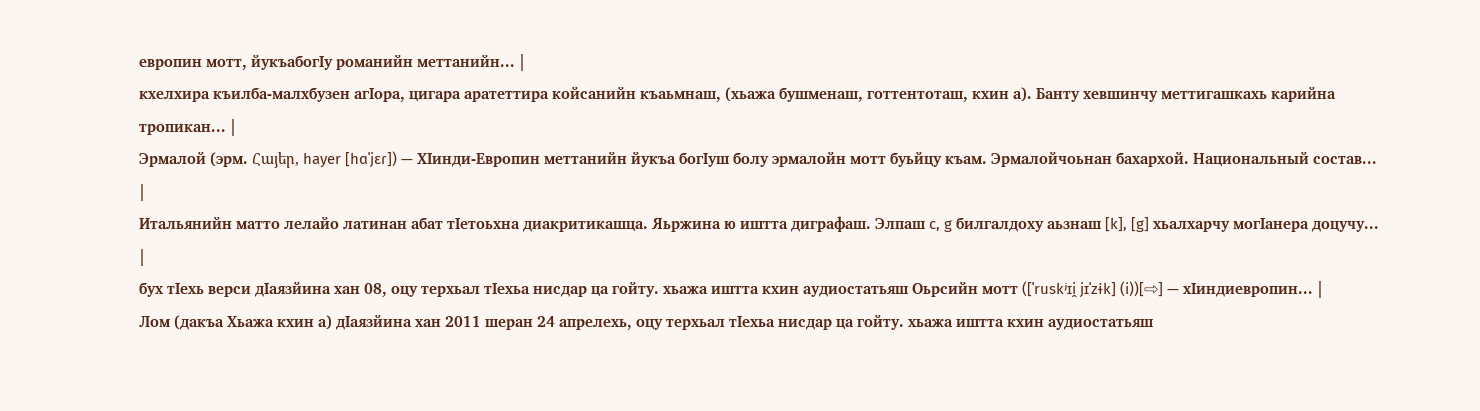европин мотт, йукъабогӀу романийн меттанийн... |
кхелхира къилба-малхбузен агӀора, цигара аратеттира койсанийн къаьмнаш, (хьажа бушменаш, готтентоташ, кхин а). Банту хевшинчу меттигашкахь карийна тропикан... |
Эрмалой (эрм. Հայեր, hayer [hɑˈjɛɾ]) — ХӀинди-Европин меттанийн йукъа богӀуш болу эрмалойн мотт буьйцу къам. Эрмалойчоьнан бахархой. Национальный состав... |
Итальянийн матто лелайо латинан абат тӀетоьхна диакритикашца. Яьржина ю иштта диграфаш. Элпаш c, g билгалдоху аьзнаш [k], [g] хьалхарчу могӀанера доцучу... |
бух тӀехь верси дӀаязйина хан 08, оцу терхьал тӀехьа нисдар ца гойту. хьажа иштта кхин аудиостатьяш Оьрсийн мотт ([ˈruskʲɪi̯ jɪˈzɨk] (i))[⇨] — хӀиндиевропин... |
Лом (дакъа Хьажа кхин а) дӀаязйина хан 2011 шеран 24 апрелехь, оцу терхьал тӀехьа нисдар ца гойту. хьажа иштта кхин аудиостатьяш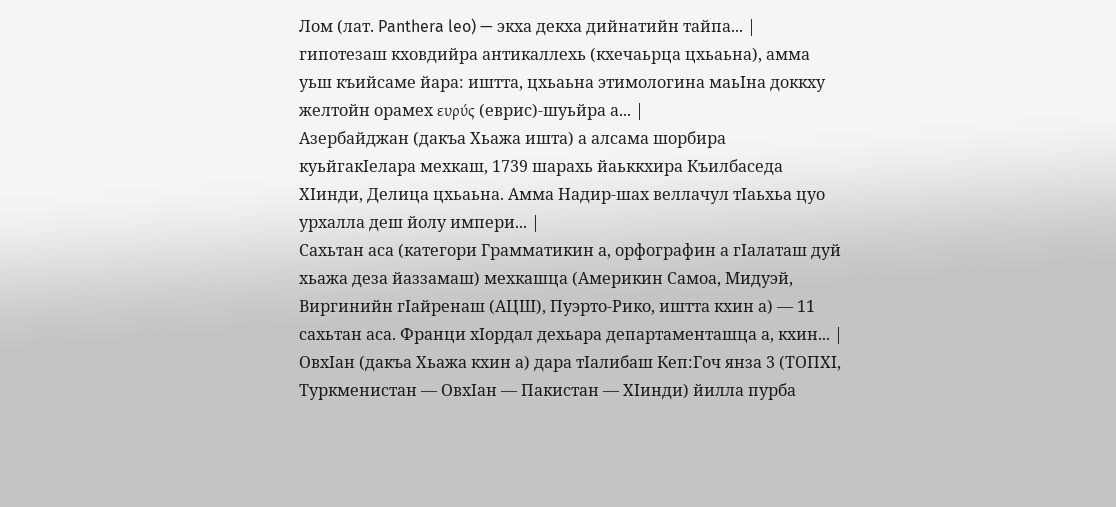Лом (лат. Panthera leo) — экха декха дийнатийн тайпа... |
гипотезаш кховдийра антикаллехь (кхечаьрца цхьаьна), амма уьш къийсаме йара: иштта, цхьаьна этимологина маьӀна доккху желтойн орамех ευρύς (еврис)-шуьйра а... |
Азербайджан (дакъа Хьажа ишта) а алсама шорбира куьйгакӀелара мехкаш, 1739 шарахь йаьккхира Къилбаседа ХӀинди, Делица цхьаьна. Амма Надир-шах веллачул тӀаьхьа цуо урхалла деш йолу импери... |
Сахьтан аса (категори Грамматикин а, орфографин а гӀалаташ дуй хьажа деза йаззамаш) мехкашца (Америкин Самоа, Мидуэй, Виргинийн гӀайренаш (АЦШ), Пуэрто-Рико, иштта кхин а) — 11 сахьтан аса. Франци хӀордал дехьара департаменташца а, кхин... |
ОвхӀан (дакъа Хьажа кхин а) дара тӀалибаш Кеп:Гоч янза 3 (ТОПХӀ, Туркменистан — ОвхӀан — Пакистан — ХӀинди) йилла пурба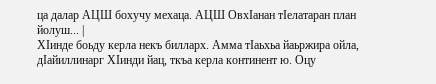ца далар АЦШ бохучу мехаца. АЦШ ОвхӀанан тӀелатаран план йолуш... |
ХӀинде боьду керла некъ билларх. Амма тӀаьхьа йаьржира ойла, дӀайиллинарг ХӀинди йац, ткъа керла континент ю. Оцу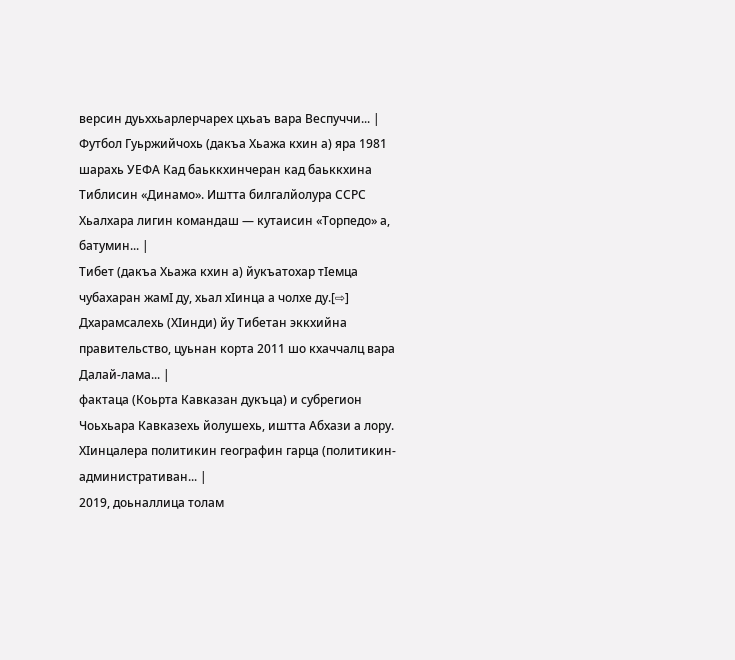версин дуьххьарлерчарех цхьаъ вара Веспуччи... |
Футбол Гуьржийчохь (дакъа Хьажа кхин а) яра 1981 шарахь УЕФА Кад баьккхинчеран кад баьккхина Тиблисин «Динамо». Иштта билгалйолура ССРС Хьалхара лигин командаш — кутаисин «Торпедо» а, батумин... |
Тибет (дакъа Хьажа кхин а) йукъатохар тӀемца чубахаран жамӀ ду, хьал хӀинца а чолхе ду.[⇨] Дхарамсалехь (ХӀинди) йу Тибетан эккхийна правительство, цуьнан корта 2011 шо кхаччалц вара Далай-лама... |
фактаца (Коьрта Кавказан дукъца) и субрегион Чоьхьара Кавказехь йолушехь, иштта Абхази а лору. ХӀинцалера политикин географин гарца (политикин-административан... |
2019, доьналлица толам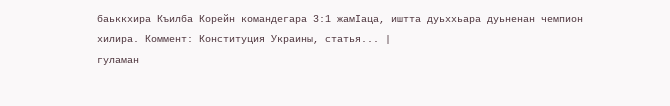баьккхира Къилба Корейн командегара 3:1 жамӀаца, иштта дуьххьара дуьненан чемпион хилира. Коммент: Конституция Украины, статья... |
гуламан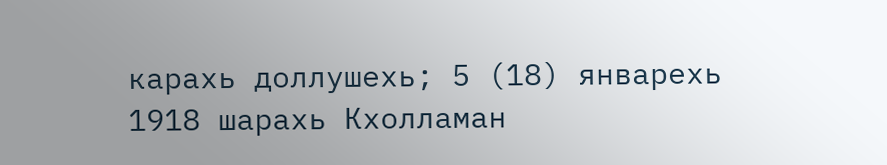карахь доллушехь; 5 (18) январехь 1918 шарахь Кхолламан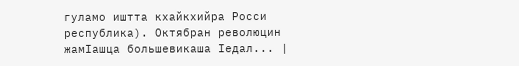гуламо иштта кхайкхийра Росси республика). Октябран революцин жамӀашца большевикаша Ӏедал... |